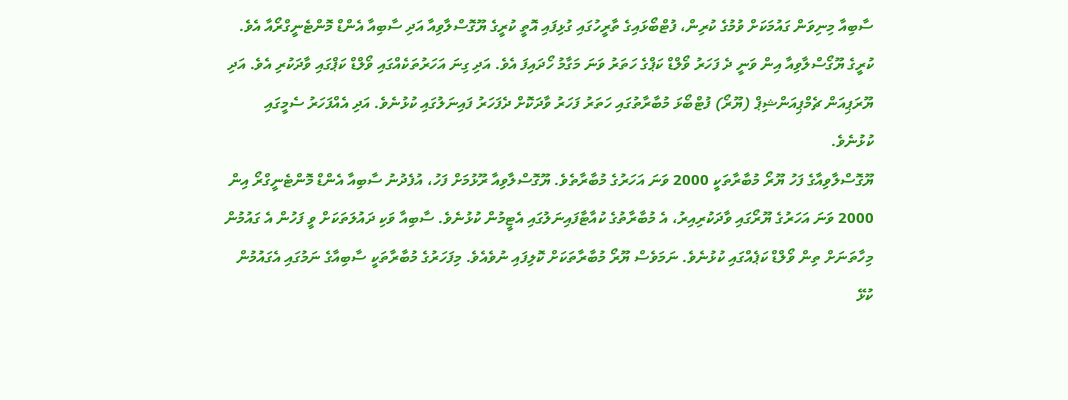ސާބިއާ މިނިވަން ގައުމަކަށް ވުމުގެ ކުރިން، ފުޓްބޯޅައިގެ ތާރީހުގައި ގުޅިފައި އޮތީ ކުރީގެ ޔޫގޮސްލާވިއާ އަދި ސާބިއާ އެންޑް މޮންޓެނީގްރޯއާ އެވެ. ކުރީގެ ޔޫގޯސްލާވިއާ އިން ވަނީ ދެ ފަހަރު ވޯލްޑް ކަޕްގެ ހަތަރު ވަނަ މަގާމު ހޯދައިފަ އެވެ. އަދި ގިނަ އަހަރުތަކެއްގައި ވޯލްޑް ކަޕްގައި ވާދަކުރި އެވެ. އަދި ޔޫރަޕިއަން ޗެމްޕިއަންޝިޕް (ޔޫރޯ) ފުޓްބޯޅަ މުބާރާތުގައި ހަތަރު ފަހަރު ވާދަކޮށް ދެފަހަރު ފައިނަލުގައި ކުޅުނެވެ. އަދި އެއްފަހަރު ސެމީގައި ކުޅުނެވެ.
ޔޫގޮސްލާވިއާގެ ފަހު ޔޫރޯ މުބާރާތަކީ 2000 ވަނަ އަހަރުގެ މުބާރާތެވެ. ޔޫގޮސްލާވިއާ ރޫޅުމަށް ފަހު، އުފެދުނު ސާބިއާ އެންޑް މޮންޓެނީގްރޯ އިން 2000 ވަނަ އަހަރުގެ ޔޫރޯގައި ވާދަކުރިއިރު، އެ މުބާރާތުގެ ކުއާޓާފައިނަލުގައި އެޓީމުން ކުޅުނެވެ. ސާބިއާ ވަކި ދައުލަތަކަށް ވީ ފަހުން އެ ގައުމުން މިހާތަނަށް ތިން ވޯލްޑް ކަޕެއްގައި ކުޅުނެވެ. ނަމަވެސް ޔޫރޯ މުބާރާތަކަށް ކޮލިފައި ނުވެއެވެ. މިފަހަރުގެ މުބާރާތަކީ ސާބިއާގެ ނަމުގައި އެގައުމުން ކުޅޭ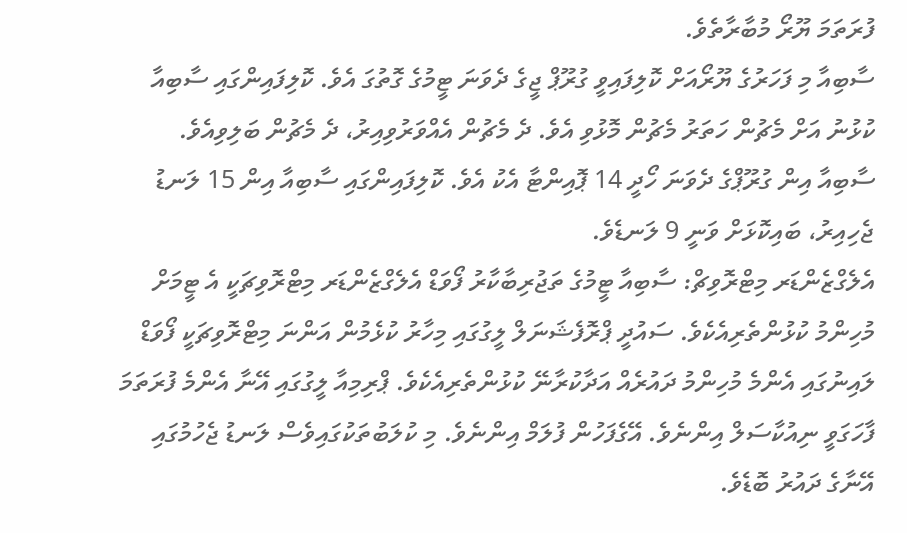ފުރަތަމަ ޔޫރޯ މުބާރާތެވެ.
ސާބިއާ މި ފަހަރުގެ ޔޫރޯއަށް ކޮލިފައިވީ ގުރޫޕް ޖީގެ ދެވަނަ ޓީމުގެ ގޮތުގަ އެވެ. ކޮލިފައިންގައި ސާބިއާ ކުޅުނު އަށް މެޗުން ހަތަރު މެޗުން މޮޅުވި އެވެ. ދެ މެޗުން އެއްވަރުވިއިރު، ދެ މެޗުން ބަލިވިއެވެ. ސާބިއާ އިން ގުރޫޕްގެ ދެވަނަ ހޯދީ 14 ޕޮއިންޓާ އެކު އެވެ. ކޮލިފައިންގައި ސާބިއާ އިން 15 ލަނޑު ޖެހިއިރު، ބައިކޮޅަށް ވަނީ 9 ލަނޑެވެ.
އެލެގްޒެންޑަރ މިޓްރޮވިޗް: ސާބިއާ ޓީމުގެ ތަޖުރިބާކާރު ފޯވަޑް އެލެގްޒެންޑަރ މިޓްރޮވިޗަކީ އެ ޓީމަށް މުހިންމު ކުޅުންތެރިއެކެވެ. ސައުދީ ޕްރޮފެޝަނަލް ލީގުގައި މިހާރު ކުޅެމުން އަންނަ މިޓްރޮވިޗަކީ ފޯވަޑް ލައިނުގައި އެންމެ މުހިންމު ދައުރެއް އަދާކުރާނޭ ކުޅުންތެރިއެކެވެ. ޕްރިމިއާ ލީގުގައި އޭނާ އެންމެ ފުރަތަމަ ފާހަގަވީ ނިއުކާސަލް އިންނެވެ. އޭގެފަހުން ފުލަމް އިންނެވެ. މި ކުލަބުތަކުގައިވެސް ލަނޑު ޖެހުމުގައި އޭނާގެ ދައުރު ބޮޑެވެ.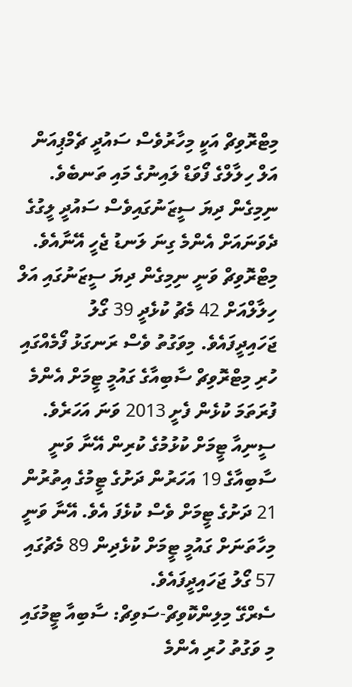މިޓްރޮވިޗް އަކީ މިހާރުވެސް ސައުދީ ޗެމްޕިއަން އަލް ހިލާލްގެ ފޯވަޑް ލައިނުގެ މައި ތަނބެވެ. ނިމިގެން ދިޔަ ސީޒަނުގައިވެސް ސައުދީ ލީގުގެ ދެވަނައަށް އެންމެ ގިނަ ލަނޑު ޖެހީ އޭނާއެވެ.
މިޓްރޮވިޗް ވަނީ ނިމިގެން ދިޔަ ސީޒަނުގައި އަލް ހިލާލްއަށް 42 މެޗު ކުޅެދީ 39 ގޯލު ޖަހައިދީފައެވެ. މިވަގުތު ވެސް ރަނގަޅު ފޯމެއްގައި ހުރި މިޓްރޮވިޗް ސާބިއާގެ ގައުމީ ޓީމަށް އެންމެ ފުރަތަމަ ކުޅެން ފެށީ 2013 ވަނަ އަހަރެވެ. ސީނިއާ ޓީމަށް ކުޅުމުގެ ކުރިން އޭނާ ވަނީ ސާބިއާގެ 19 އަހަރުން ދަށުގެ ޓީމުގެ އިތުރުން 21 ދަށުގެ ޓީމަށް ވެސް ކުޅެފަ އެވެ. އޭނާ ވަނީ މިހާތަނަށް ގައުމީ ޓީމަށް ކުޅެދިން 89 މެޗުގައި 57 ގޯލު ޖަހައިދީފައެވެ.
ސެރްގޭ މިލިންކޮވިޗް-ސަވިޗް: ސާބިއާ ޓީމުގައި މި ވަގުތު ހުރި އެންމެ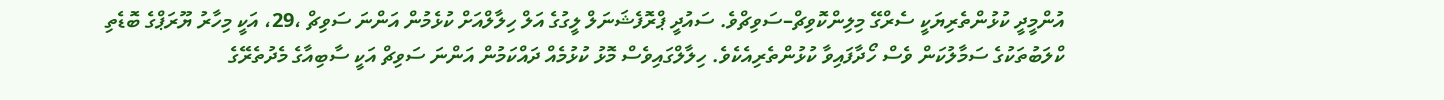އުންމީދީ ކުޅުންތެރިޔަކީ ސެރްގޭ މިލިންކޮވިޗް–ސަވިޗްވެ. ސައުދީ ޕްރޮފެޝަނަލް ލީގުގެ އަލް ހިލާލްއަށް ކުޅެމުން އަންނަ ސަވިޗް ،29، އަކީ މިހާރު ޔޫރަޕްގެ ބޮޑެތި ކްލަބުތަކުގެ ސަމާލުކަން ވެސް ހޯދާފައިވާ ކުޅުންތެރިއެކެވެ. ހިލާލްގައިވެސް މޮޅު ކުޅުމެއް ދައްކަމުން އަންނަ ސަވިޗް އަކީ ސާބިއާގެ މެދުތެރޭގެ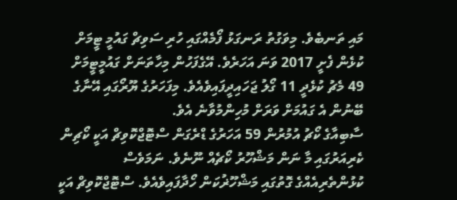މައި ތަނބެވެ. މިވަގުތު ރަނގަޅު ފޯމެއްގައި ހުރި ސަވިޗް ގައުމީ ޓީމަށް ކުޅެން ފެށީ 2017 ވަނަ އަހަރެވެ. އޭގެފަހުން މިހާތަނަށް ގައުމީޓީމަށް 49 މެޗު ކުޅެދީ 11 ގޯލު ޖަހައިދީފައިވެއެވެ. މިފަހަރުގެ ޔޫރޯގައި އޭނާގެ ބޭނުން އެ ގައުމަށް ވަރަށް މުހިންމުވާނެ އެވެ.
ސާބިއާގެ ކޯޗު އުމުރުން 59 އަހަރުގެ ޑްރެގަން ސްޓޮޖްކޮވިޗް އަކީ ކޯޗިން ކެރިއަރުގައި މާ ނަން މަޝްހޫރު ކޯޗެއް ނޫނެވެ. ނަމަވެސް ކުޅުންތެރިއެއްގެ ގޮތުގައި މަޝްހޫޜުކަން ހޯދާފައިވެއެވެ. ސްޓޮޖްކޮވިޗް އަކީ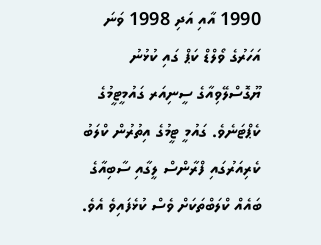1990 އާއި އަދި 1998 ވަނަ އަހަރުގެ ވޯލްޑް ކަޕް ގައި ކުޅުނު ޔޫގޮސްލޭވިއާގެ ސީނިއަރ ގައުމީޓީމުގެ ކެޕްޓަނެވެ. ގައުމީ ޓީމުގެ އިތުރުން ކްލަބު ކެރިއަރުގައި ފްރާންސް ލީގާއި ސާބިއާގެ ބައެއް ކްލަބްތަކަށް ވެސް ކުޅެފައިވެ އެވެ.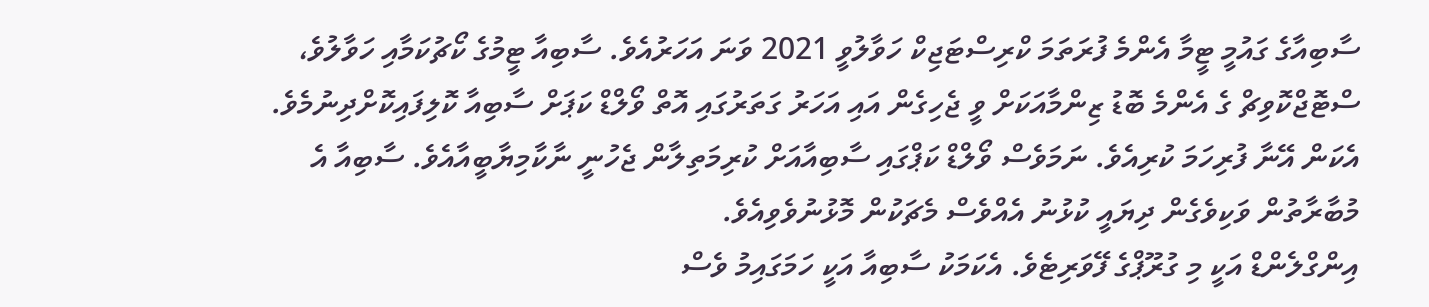ސާބިއާގެ ގައުމީ ޓީމާ އެންމެ ފުރަތަމަ ކްރިސްޓަޖިކް ހަވާލުވީ 2021 ވަނަ އަހަރުއެވެ. ސާބިއާ ޓީމުގެ ކޯޗުކަމާއި ހަވާލުވެ، ސްޓޮޖްކޮވިޗް ގެ އެންމެ ބޮޑު ޒިންމާއަކަށް ވީ ޖެހިގެން އައި އަހަރު ގަތަރުގައި އޮތް ވޯލްޑް ކަޕަށް ސާބިއާ ކޮލިފައިކޮށްދިނުމެވެ. އެކަން އޭނާ ފުރިހަމަ ކުރިއެވެ. ނަމަވެސް ވޯލްޑް ކަޕްގައި ސާބިއާއަށް ކުރިމަތިލާން ޖެހުނީ ނާކާމިޔާބީއާއެވެ. ސާބިއާ އެ މުބާރާތުން ވަކިވެގެން ދިޔައީ ކުޅުނު އެއްވެސް މެޗަކުން މޮޅުނުވެވިއެވެ.
އިންގްލެންޑް އަކީ މި ގުރޫޕްގެ ފޭވަރިޓެވެ. އެކަމަކު ސާބިއާ އަކީ ހަމަގައިމު ވެސް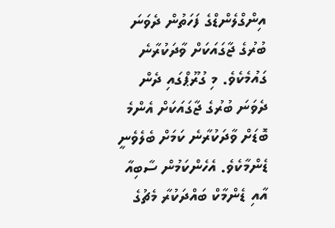އިންގްލެންޑްގެ ފަހަތުން ދެވަނަ ބުރުގެ ޖާގައަކަށް ވާދަކުރާނެ ގައުމެކެވެ. މި ގުރޫޕްގައި ދެން ދެވަނަ ބުރުގެ ޖާގައަކަށް އެންމެ ބޮޑަށް ވާދަކުރާނެ ކަމަށް ބެލެވެނީ ޑެންމާކެވެ. އެހެންކަމުން ސާބިއާ އާއި ޑެންމާކް ބައްދަކުރާ މެޗުގެ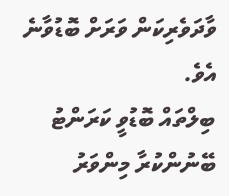ވާދަވެރިކަން ވަރަށް ބޮޑުވާނެ އެވެ.
ބިލްތައް ބޮޑުވީ ކަރަންޓު ބޭނުންކުރާ މިންވަރު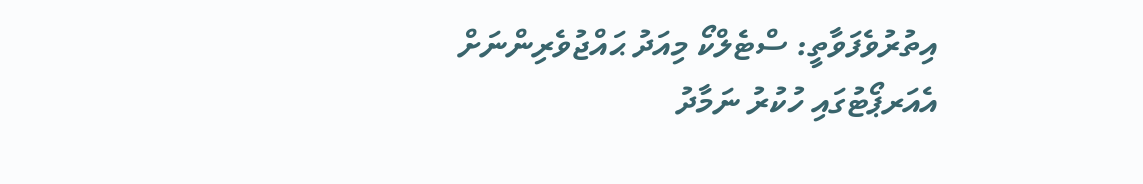އިތުރުވެފަވާތީ: ސްޓެލްކޯ މިއަދު ޙައްޖުވެރިންނަށް އެއަރޕޯޓުގައި ހުކުރު ނަމާދު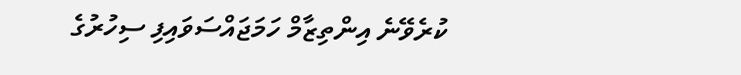ކުރެވޭނެ އިންތިޒާމް ހަމަޖައްސަވައިފި ސިހުރުގެ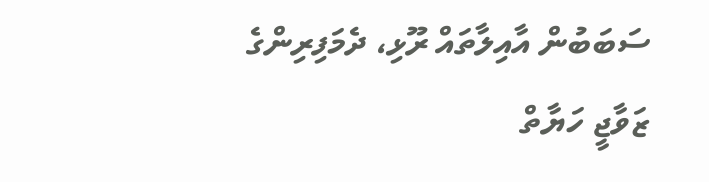ސަބަބުން އާއިލާތައް ރޫޅި، ދެމަފިރިންގެ ޒަވާޖީ ހަޔާތް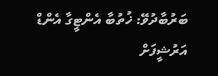ބަރުބާދުވޭ: ޚުތުބާ އެންޓީގާ އެންޑް
އަރުޝީފަށް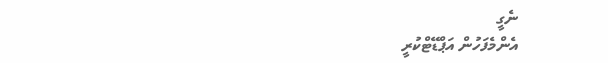ނެގީ
އެންމެފަހުން އަޕްޑޭޓްކުރީ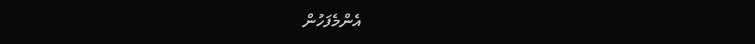އެންމެފަހުން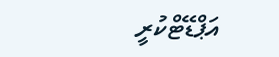އަޕްޑޭޓްކުރީ